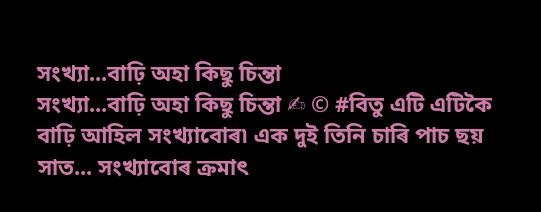সংখ্যা...বাঢ়ি অহা কিছু চিন্তা
সংখ্যা...বাঢ়ি অহা কিছু চিন্তা ✍ © #বিতু এটি এটিকৈ বাঢ়ি আহিল সংখ্যাবোৰ৷ এক দুই তিনি চাৰি পাচ ছয় সাত... সংখ্যাবোৰ ক্ৰমাৎ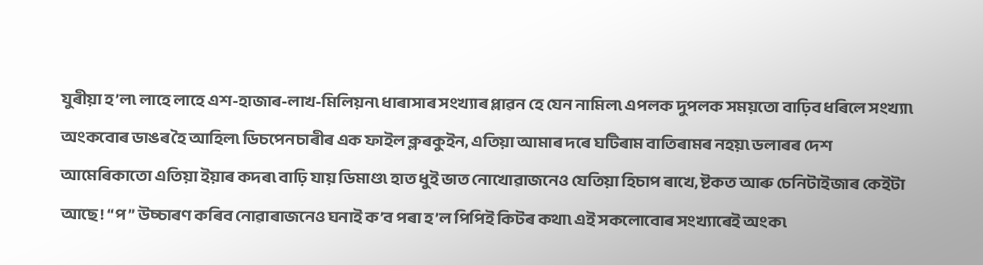যুৰীয়া হ’ল৷ লাহে লাহে এশ-হাজাৰ-লাখ-মিলিয়ন৷ ধাৰাসাৰ সংখ্যাৰ প্লাৱন হে যেন নামিল৷ এপলক দুপলক সময়তো বাঢ়িব ধৰিলে সংখ্যা৷ অংকবোৰ ডাঙৰ হৈ আহিল৷ ডিচপেনচাৰীৰ এক ফাইল ক্লৰকুইন, এতিয়া আমাৰ দৰে ঘটিৰাম বাতিৰামৰ নহয়৷ ডলাৰৰ দেশ আমেৰিকাতো এতিয়া ইয়াৰ কদৰ৷ বাঢ়ি যায় ডিমাণ্ড৷ হাত ধুই ভাত নোখোৱাজনেও যেতিয়া হিচাপ ৰাখে, ষ্টকত আৰু চেনিটাইজাৰ কেইটা আছে! “প” উচ্চাৰণ কৰিব নোৱাৰাজনেও ঘনাই ক’ব পৰা হ’ল পিপিই কিটৰ কথা৷ এই সকলোবোৰ সংখ্যাৰেই অংক৷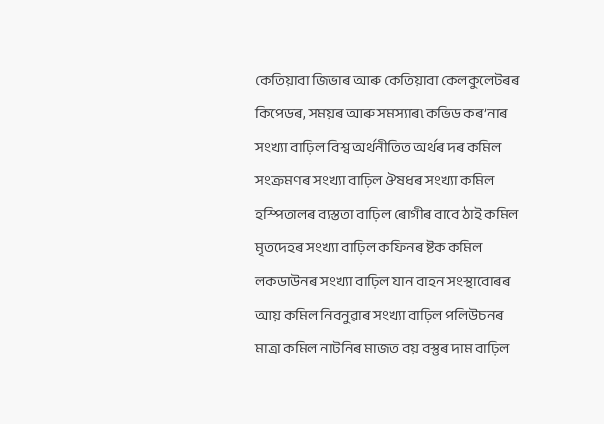কেতিয়াবা জিভাৰ আৰু কেতিয়াবা কেলকুলেটৰৰ কিপেডৰ, সময়ৰ আৰু সমস্যাৰ৷ কভিড কৰ’নাৰ সংখ্যা বাঢ়িল বিশ্ব অৰ্থনীতিত অৰ্থৰ দৰ কমিল সংক্ৰমণৰ সংখ্যা বাঢ়িল ঔষধৰ সংখ্যা কমিল হস্পিতালৰ ব্যস্ততা বাঢ়িল ৰোগীৰ বাবে ঠাই কমিল মৃতদেহৰ সংখ্যা বাঢ়িল কফিনৰ ষ্টক কমিল লকডাউনৰ সংখ্যা বাঢ়িল যান বাহন সংস্থাবোৰৰ আয় কমিল নিবনুৱাৰ সংখ্যা বাঢ়িল পলিউচনৰ মাত্ৰা কমিল নাটনিৰ মাজত বয় বস্তুৰ দাম বাঢ়িল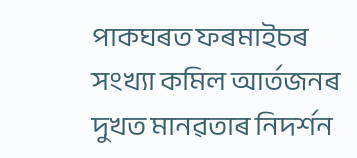পাকঘৰত ফৰমাইচৰ সংখ্যা কমিল আৰ্তজনৰ দুখত মানৱতাৰ নিদৰ্শন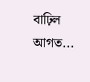বাঢ়িল আগত...